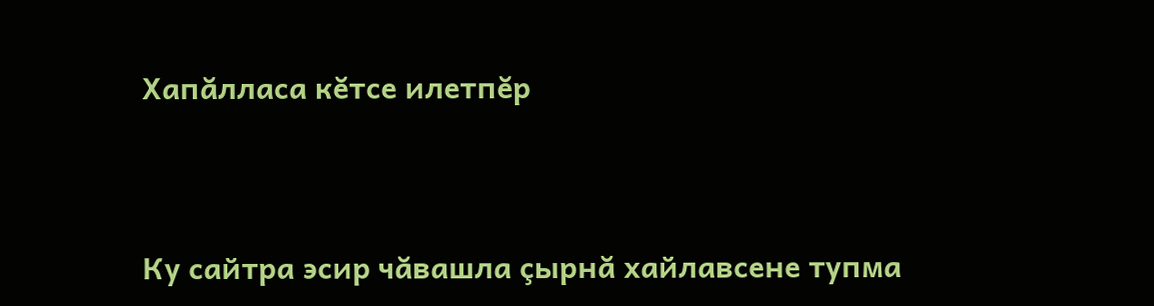Хапăлласа кĕтсе илетпĕр



Ку сайтра эсир чăвашла çырнă хайлавсене тупма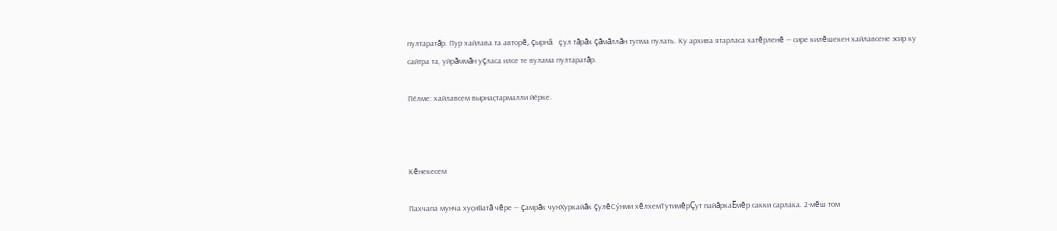пултаратăр. Пур хайлава та авторĕ, çырнă çул тăрăх çăмăллăн тупма пулать. Ку архива ятарласа хатĕрленĕ — сире килĕшекен хайлавсене эсир ку сайтра та, уйрăммăн уçласа илсе те вулама пултаратăр.

Пӗлме: хайлавсем вырнаҫтармалли йӗрке.



Кĕнекесем

Пахчапа мунча хуҫиВатă чĕре — çамрăк чунХуркайăк çулĕСӳнми хĕлхемТутимĕрÇут пайăркаĔмĕр сакки сарлака. 2-мĕш том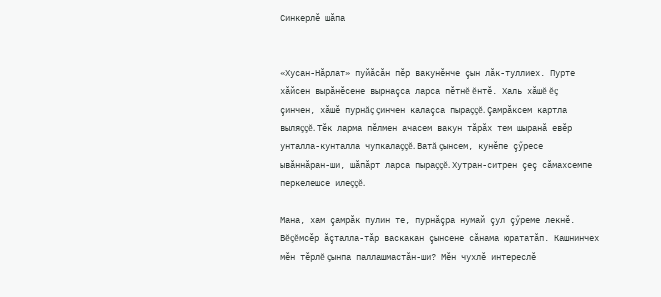Синкерлĕ шăпа


«Хусан-Нăрлат» пуйăсăн пĕр вакунĕнче çын лăк-туллиех. Пурте хăйсен вырăнĕсене вырнаçса ларса пĕтнĕ ĕнтĕ. Халь хăшĕ ĕç çинчен, хăшĕ пурнăç çинчен калаçса пыраççĕ. Çамрăксем картла выляççĕ. Тĕк ларма пĕлмен ачасем вакун тăрăх тем шыранă евĕр унталла-кунталла чупкалаççĕ. Ватă çынсем, кунĕпе çӳресе ывăннăран-ши, шăпăрт ларса пыраççĕ. Хутран-ситрен çеç сăмахсемпе перкелешсе илеççĕ.

Мана, хам çамрăк пулин те, пурнăçра нумай çул çӳреме лекнĕ. Вĕçĕмсĕр ăçталла-тăр васкакан çынсене сăнама юрататăп. Кашнинчех мĕн тĕрлĕ çынпа паллашмастăн-ши? Мĕн чухлĕ интереслĕ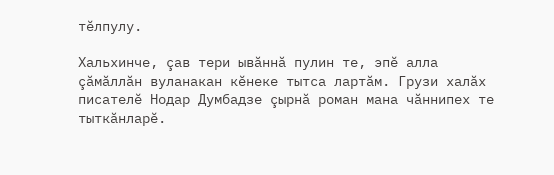тĕлпулу.

Хальхинче, çав тери ывăннă пулин те, эпĕ алла çăмăллăн вуланакан кĕнеке тытса лартăм. Грузи халăх писателĕ Нодар Думбадзе çырнă роман мана чăннипех те тыткăнларĕ.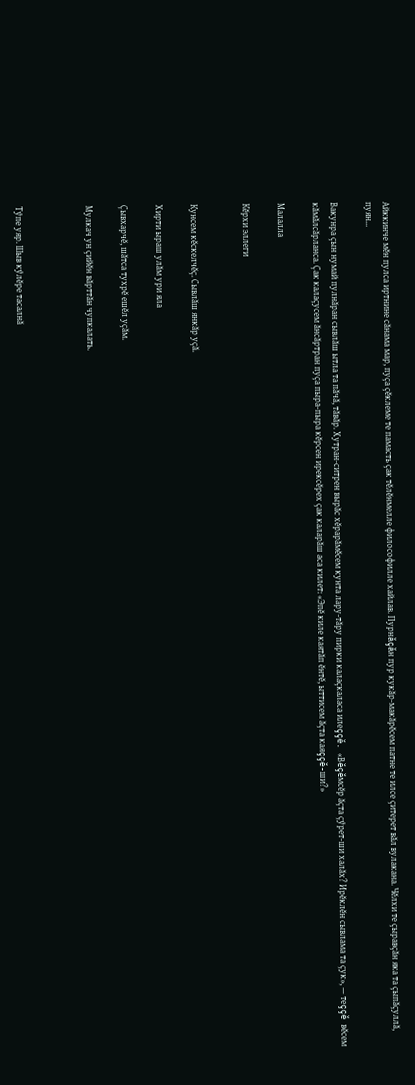Айккинче мĕн пулса иртнине сăнама мар, пуçа çĕклеме те памасть çак тĕлĕнмелле философилле хайлав. Пурнăçăн пур кукăр-макăрĕсем патне те илсе çитерет вăл вулакана. Чĕлхи те çыравçăн яка та çыпăçуллă, пуян...

Вакунра çын нумай пулнăран сывлăш ытла та пăчă, тăвăр. Хутран-ситрен вырăс хĕрарăмĕсем кунта лару-тăру пирки калаçкаласа илеççĕ. «Вĕçĕмсĕр ăçта çӳрет-ши халăх? Ирĕклĕн сывлама та çук», — теççĕ вĕсем кăмăлсăрланса. Çак калаçусем ăнсăртран пуçа пыра-пыра кĕрсен ирексĕрех çак каларăш аса килет: «Эпĕ киле каятăп ĕнтĕ, ыттисем ăçта каяççĕ-ши?»

Малалла

Кĕрхи эллеги


Кунсем кĕскелчĕç. Сывлăш янкăр уçă.

Хирти ыраш улăм ури яла

Çывхарчĕ, шăтса тухрĕ ешĕл уçăм.

Мулкач ун çийĕн вăрттăн чупкалать.



Тӳпе уяр. Шыв кӳлĕре тасалнă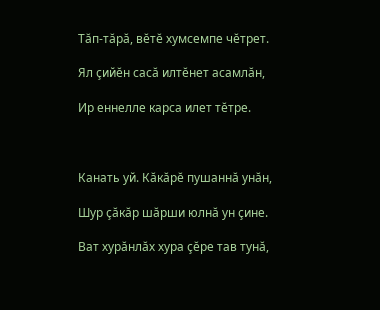Тăп-тăрă, вĕтĕ хумсемпе чĕтрет.

Ял çийĕн сасă илтĕнет асамлăн,

Ир еннелле карса илет тĕтре.



Канать уй. Кăкăрĕ пушаннă унăн,

Шур çăкăр шăрши юлнă ун çине.

Ват хурăнлăх хура çĕре тав тунă,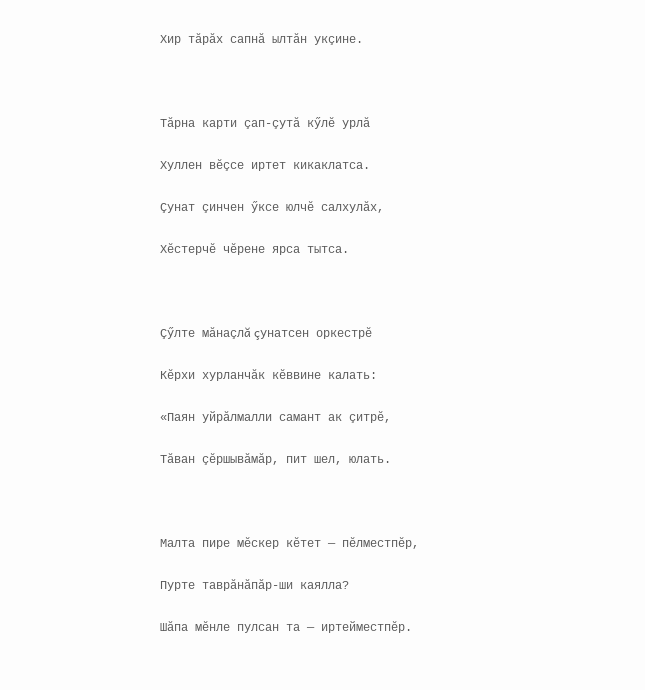Хир тăрăх сапнă ылтăн укçине.



Тăрна карти çап-çутă кӳлĕ урлă

Хуллен вĕçсе иртет кикаклатса.

Çунат çинчен ӳксе юлчĕ салхулăх,

Хĕстерчĕ чĕрене ярса тытса.



Çӳлте мăнаçлă çунатсен оркестрĕ

Кĕрхи хурланчăк кĕввине калать:

«Паян уйрăлмалли самант ак çитрĕ,

Тăван çĕршывăмăр, пит шел, юлать.



Малта пире мĕскер кĕтет — пĕлместпĕр,

Пурте таврăнăпăр-ши каялла?

Шăпа мĕнле пулсан та — иртейместпĕр.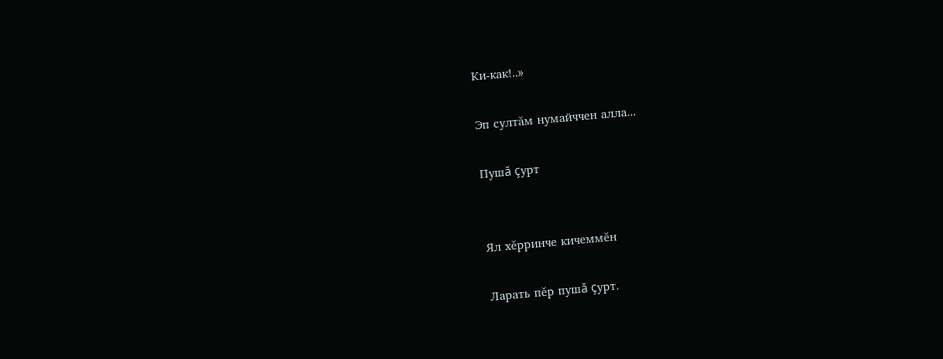Ки-как!..»

Эп султăм нумайччен алла...

Пушă çурт


Ял хĕрринче кичеммĕн

Ларать пĕр пушă çурт.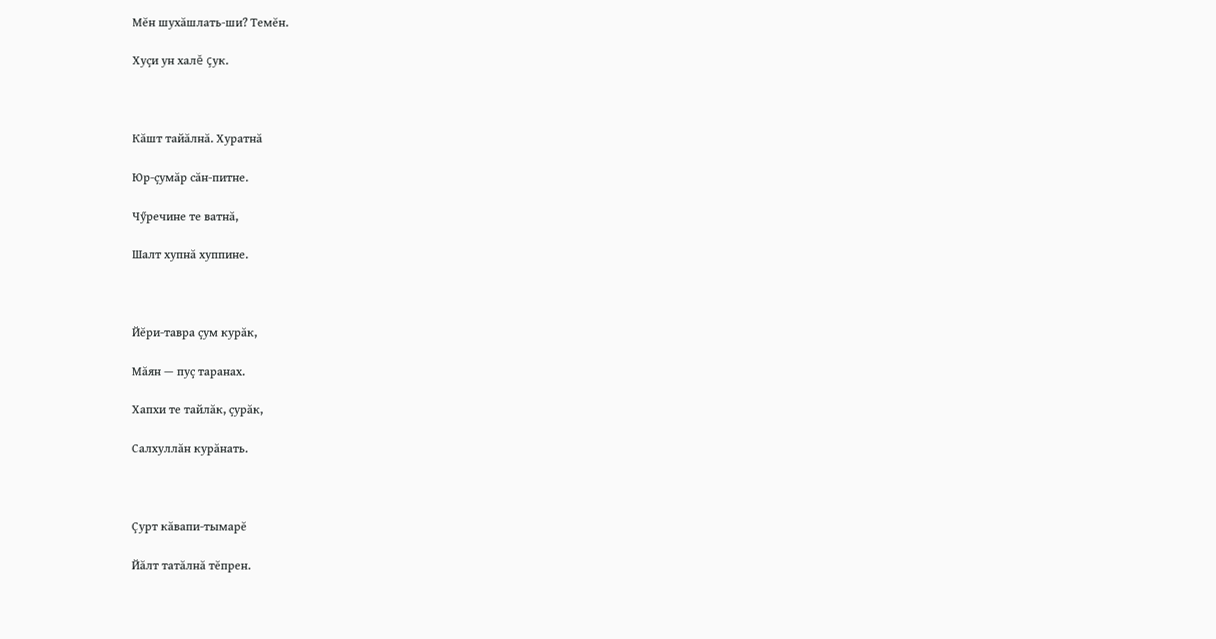Мĕн шухăшлать-ши? Темĕн.

Хуçи ун халĕ çук.



Кăшт тайăлнă. Хуратнă

Юр-çумăр сăн-питне.

Чӳречине те ватнă,

Шалт хупнă хуппине.



Йĕри-тавра çум курăк,

Мăян — пуç таранах.

Хапхи те тайлăк, çурăк,

Салхуллăн курăнать.



Çурт кăвапи-тымарĕ

Йăлт татăлнă тĕпрен.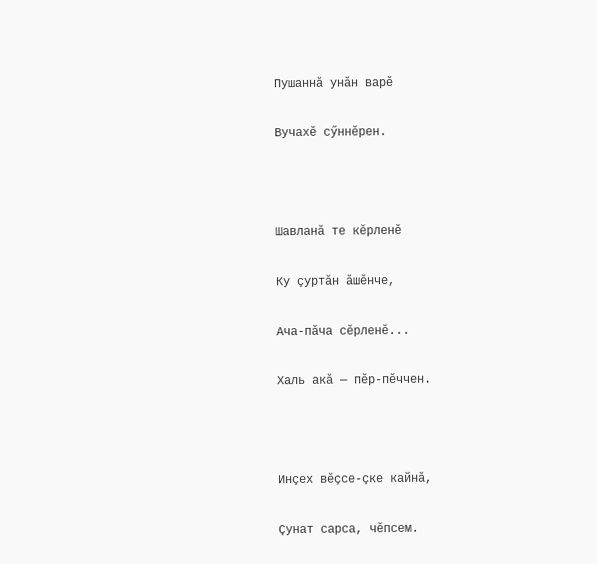Пушаннă унăн варĕ

Вучахĕ сӳннĕрен.



Шавланă те кĕрленĕ

Ку çуртăн ăшĕнче,

Ача-пăча сĕрленĕ...

Халь акă — пĕр-пĕччен.



Инçех вĕçсе-çке кайнă,

Çунат сарса, чĕпсем.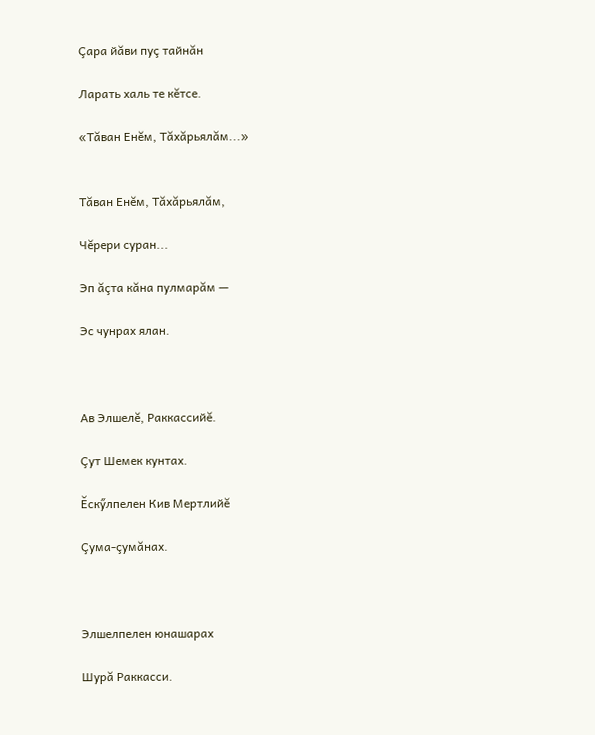Çара йăви пуç тайнăн

Ларать халь те кĕтсе.

«Тăван Енĕм, Тăхăрьялăм...»


Тăван Енĕм, Тăхăрьялăм,

Чĕрери суран...

Эп ăçта кăна пулмарăм —

Эс чунрах ялан.



Ав Элшелĕ, Раккассийĕ.

Çут Шемек кунтах.

Ĕскӳлпелен Кив Мертлийĕ

Çума-çумăнах.



Элшелпелен юнашарах

Шурă Раккасси.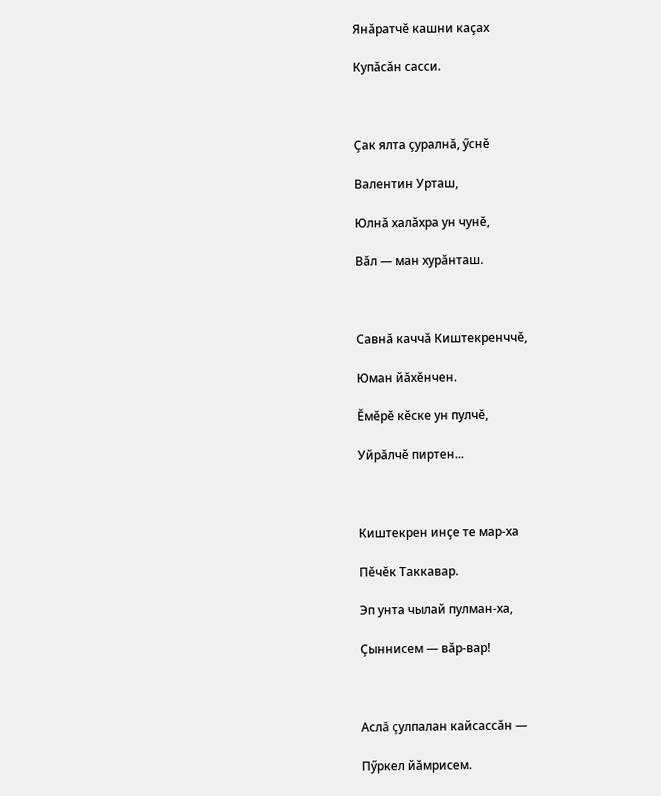Янăратчĕ кашни каçах

Купăсăн сасси.



Çак ялта çуралнă, ӳснĕ

Валентин Урташ,

Юлнă халăхра ун чунĕ,

Вăл — ман хурăнташ.



Савнă каччă Киштекренччĕ,

Юман йăхĕнчен.

Ĕмĕрĕ кĕске ун пулчĕ,

Уйрăлчĕ пиртен...



Киштекрен инçе те мар-ха

Пĕчĕк Таккавар.

Эп унта чылай пулман-ха,

Çыннисем — вăр-вар!



Аслă çулпалан кайсассăн —

Пӳркел йăмрисем.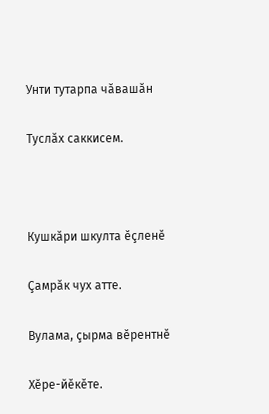Унти тутарпа чăвашăн

Туслăх саккисем.



Кушкăри шкулта ĕçленĕ

Çамрăк чух атте.

Вулама, çырма вĕрентнĕ

Хĕре-йĕкĕте.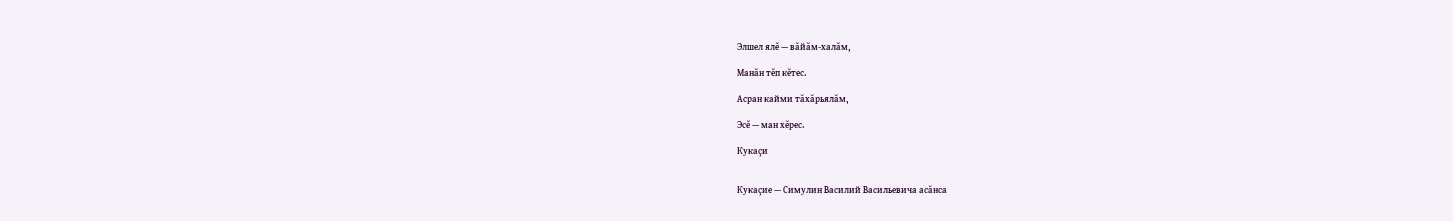Элшел ялĕ — вăйăм-халăм,

Манăн тĕп кĕтес.

Асран кайми тăхăрьялăм,

Эсĕ — ман хĕрес.

Кукаçи


Кукаçие — Симулин Василий Васильевича асăнса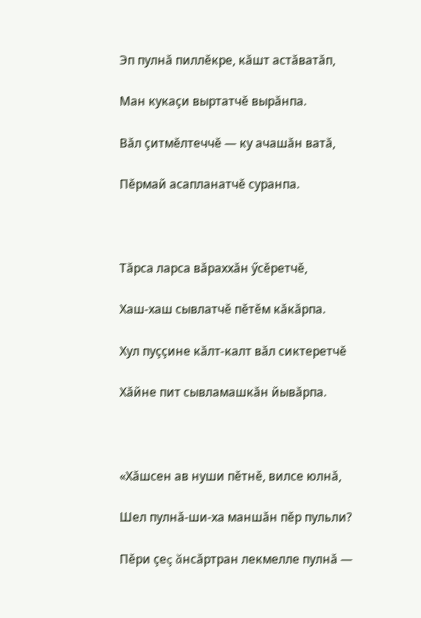Эп пулнă пиллĕкре, кăшт астăватăп,

Ман кукаçи выртатчĕ вырăнпа.

Вăл çитмĕлтеччĕ — ку ачашăн ватă,

Пĕрмай асапланатчĕ суранпа.



Тăрса ларса вăраххăн ӳсĕретчĕ,

Хаш-хаш сывлатчĕ пĕтĕм кăкăрпа.

Хул пуççине кăлт-калт вăл сиктеретчĕ

Хăйне пит сывламашкăн йывăрпа.



«Хăшсен ав нуши пĕтнĕ, вилсе юлнă,

Шел пулнă-ши-ха маншăн пĕр пульли?

Пĕри çеç ăнсăртран лекмелле пулнă —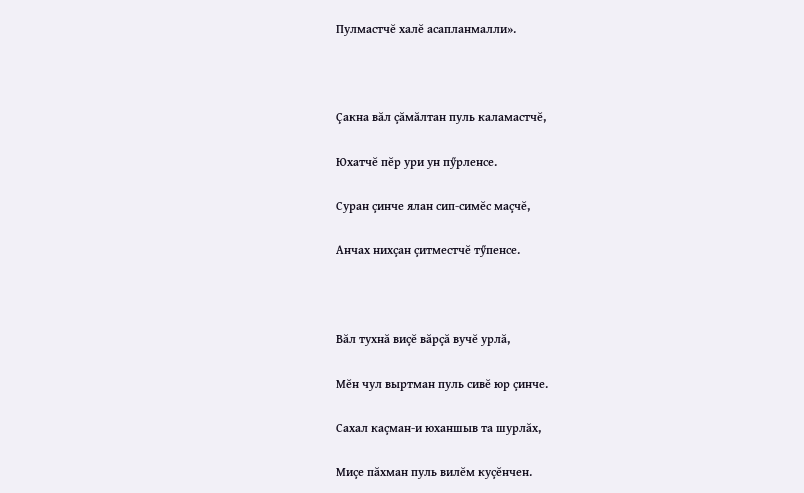Пулмастчĕ халĕ асапланмалли».



Çакна вăл çăмăлтан пуль каламастчĕ,

Юхатчĕ пĕр ури ун пӳрленсе.

Суран çинче ялан сип-симĕс маçчĕ,

Анчах нихçан çитместчĕ тӳпенсе.



Вăл тухнă виçĕ вăрçă вучĕ урлă,

Мĕн чул выртман пуль сивĕ юр çинче.

Сахал каçман-и юханшыв та шурлăх,

Миçе пăхман пуль вилĕм куçĕнчен.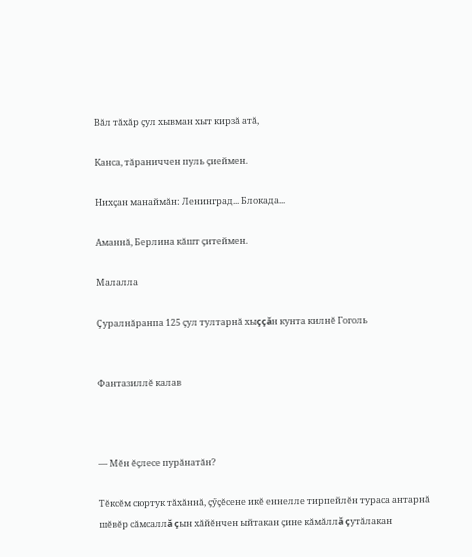Вăл тăхăр çул хывман хыт кирзă атă,

Канса, тăраниччен пуль çиеймен.

Нихçан манаймăн: Ленинград... Блокада...

Аманнă, Берлина кăшт çитеймен.

Малалла

Çуралнăранпа 125 çул тултарнă хыççăн кунта килнĕ Гоголь


Фантазиллĕ калав



— Мĕн ĕçлесе пурăнатăн?

Тĕксĕм сюртук тăхăннă, çӳçĕсене икĕ еннелле тирпейлĕн тураса антарнă шĕвĕр сăмсаллă çын хăйĕнчен ыйтакан çине кăмăллă çутăлакан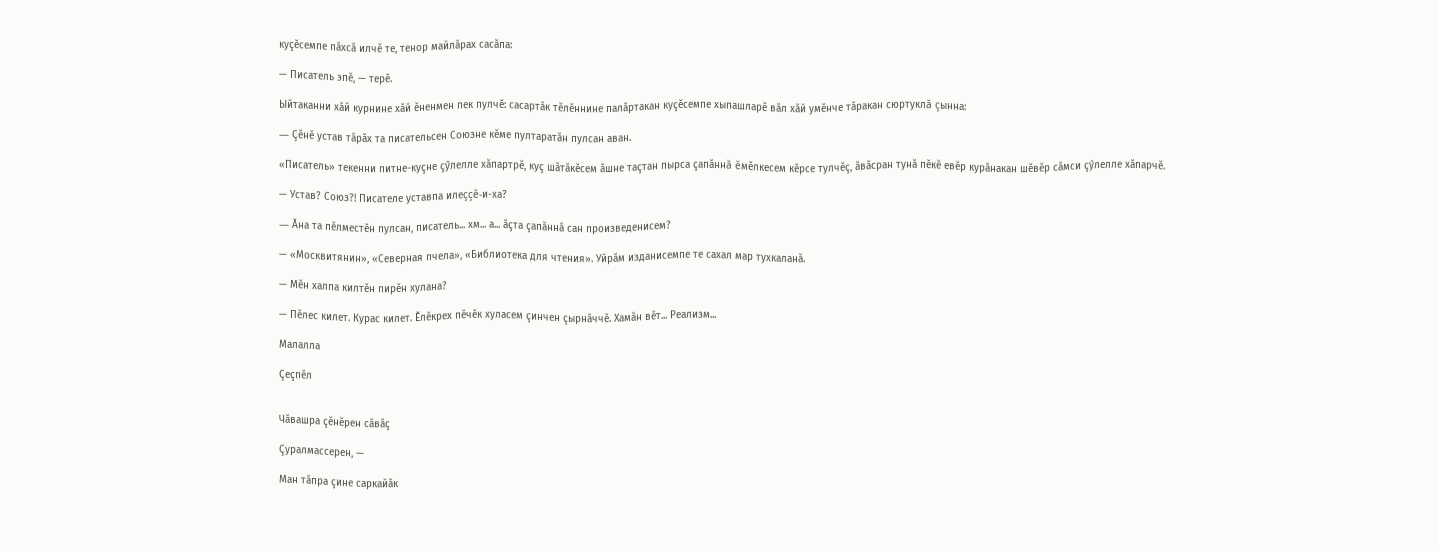куçĕсемпе пăхсă илчĕ те, тенор майлăрах сасăпа:

— Писатель эпĕ, — терĕ.

Ыйтаканни хăй курнине хăй ĕненмен пек пулчĕ: сасартăк тĕлĕннине палăртакан куçĕсемпе хыпашларĕ вăл хăй умĕнче тăракан сюртуклă çынна:

— Çĕнĕ устав тăрăх та писательсен Союзне кĕме пултаратăн пулсан аван.

«Писатель» текенни питне-куçне çӳлелле хăпартрĕ, куç шăтăкĕсем ăшне таçтан пырса çапăннă ĕмĕлкесем кĕрсе тулчĕç, ăвăсран тунă пĕкĕ евĕр курăнакан шĕвĕр сăмси çӳлелле хăпарчĕ.

— Устав? Союз?! Писателе уставпа илеççĕ-и-ха?

— Ăна та пĕлместĕн пулсан, писатель... хм... а... ăçта çапăннă сан произведенисем?

— «Москвитянин», «Северная пчела», «Библиотека для чтения». Уйрăм изданисемпе те сахал мар тухкаланă.

— Мĕн халпа килтĕн пирĕн хулана?

— Пĕлес килет. Курас килет. Ĕлĕкрех пĕчĕк хуласем çинчен çырнăччĕ. Хамăн вĕт... Реализм...

Малалла

Çеçпĕл


Чăвашра çĕнĕрен сăвăç

Çуралмассерен, —

Ман тăпра çине саркайăк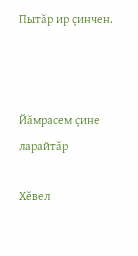Пытăр ир çинчен.



Йăмрасем çине ларайтăр

Хĕвел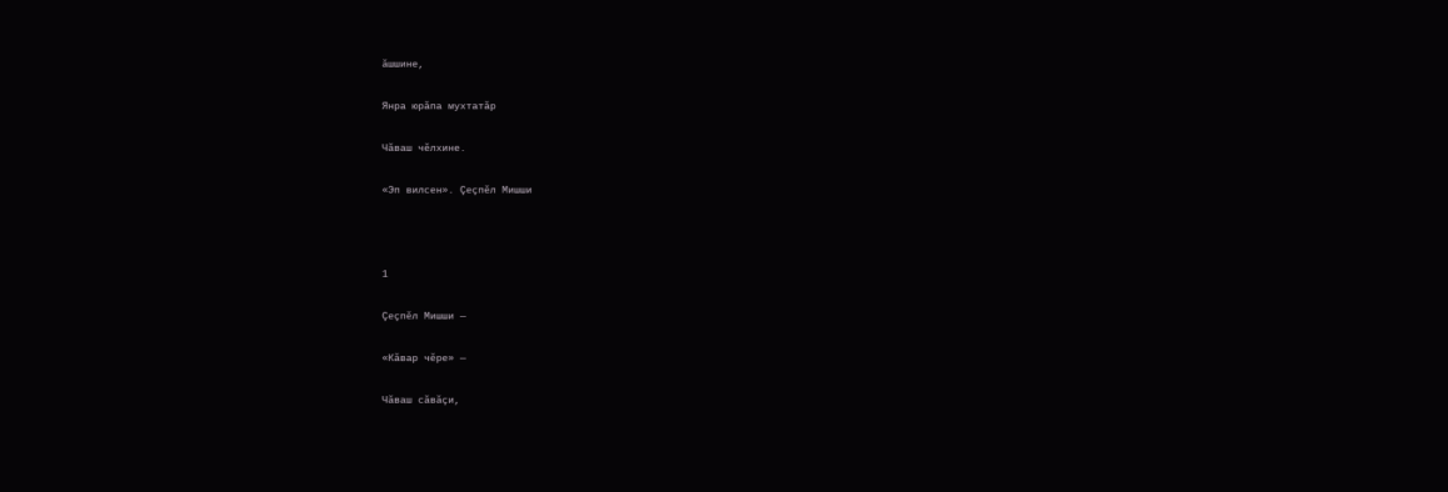ăшшине,

Янра юрăпа мухтатăр

Чăваш чĕлхине.

«Эп вилсен». Çеçпĕл Мишши



1

Çеçпĕл Мишши —

«Кăвар чĕре» —

Чăваш сăвăçи,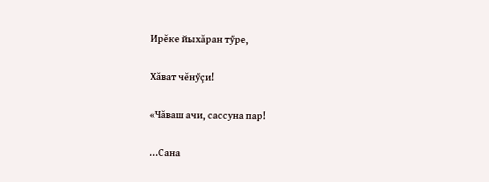Ирĕке йыхăран тӳре,

Хăват чĕнӳçи!

«Чăваш ачи, сассуна пар!

...Сана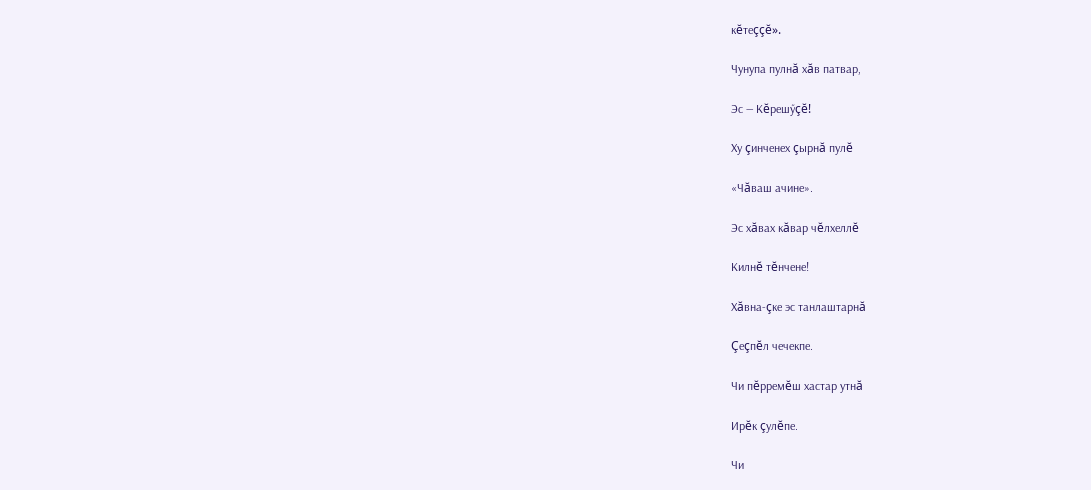кĕтеççĕ».

Чунупа пулнă хăв патвар,

Эс — Кĕрешӳçĕ!

Ху çинченех çырнă пулĕ

«Чăваш ачине».

Эс хăвах кăвар чĕлхеллĕ

Килнĕ тĕнчене!

Хăвна-çке эс танлаштарнă

Çеçпĕл чечекпе.

Чи пĕрремĕш хастар утнă

Ирĕк çулĕпе.

Чи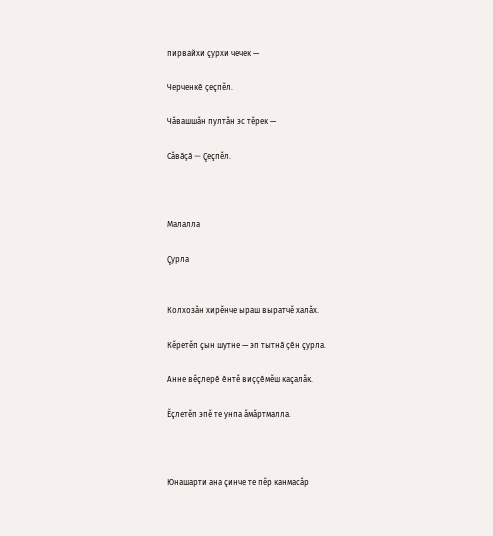пирвайхи çурхи чечек —

Черченкĕ çеçпĕл.

Чăвашшăн пултăн эс тĕрек —

Сăвăçă — Çеçпĕл.



Малалла

Çурла


Колхозăн хирĕнче ыраш выратчĕ халăх.

Кĕретĕп çын шутне — эп тытнă çĕн çурла.

Анне вĕçлерĕ ĕнтĕ виççĕмĕш каçалăк.

Ĕçлетĕп эпĕ те унпа ăмăртмалла.



Юнашарти ана çинче те пĕр канмасăр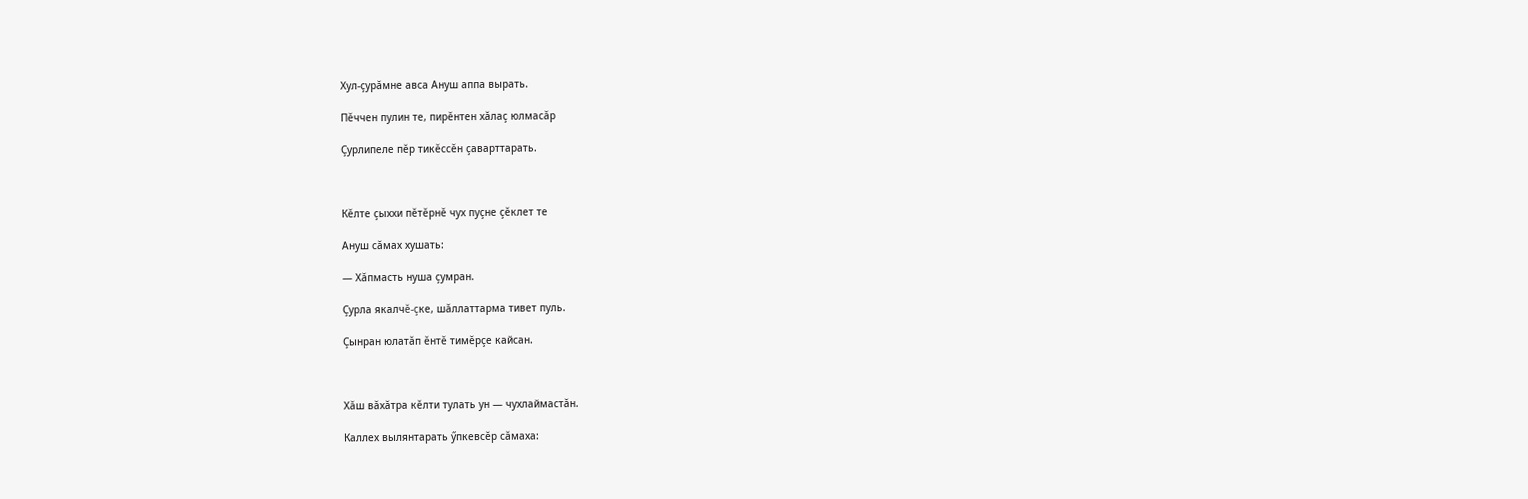Хул-çурăмне авса Ануш аппа вырать.

Пĕччен пулин те, пирĕнтен хăлаç юлмасăр

Çурлипеле пĕр тикĕссĕн çаварттарать.



Кĕлте çыххи пĕтĕрнĕ чух пуçне çĕклет те

Ануш сăмах хушать:

— Хăпмасть нуша çумран.

Çурла якалчĕ-çке, шăллаттарма тивет пуль.

Çынран юлатăп ĕнтĕ тимĕрçе кайсан.



Хăш вăхăтра кĕлти тулать ун — чухлаймастăн.

Каллех вылянтарать ӳпкевсĕр сăмаха: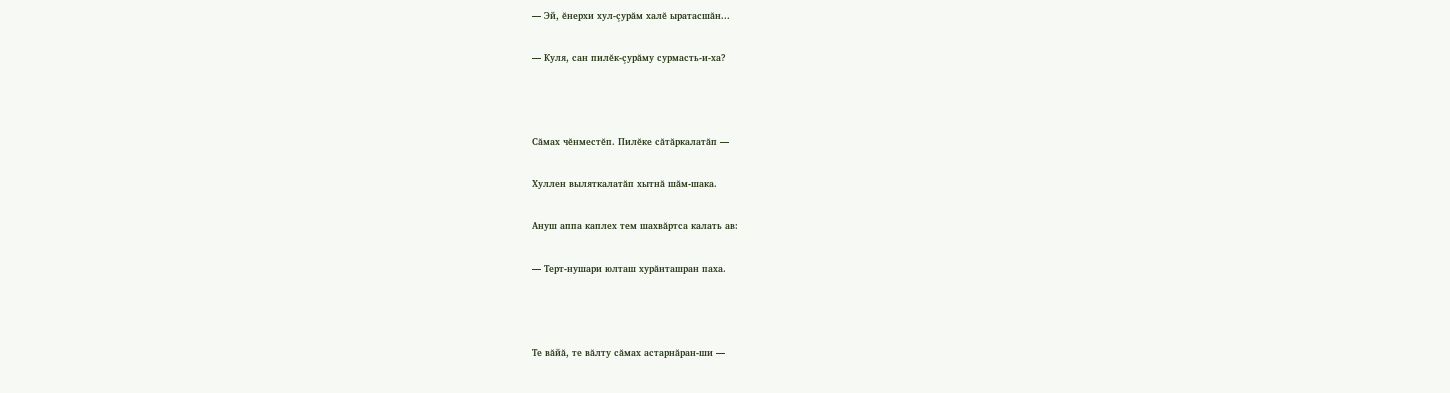— Эй, ĕнерхи хул-çурăм халĕ ыратасшăн...

— Куля, сан пилĕк-çурăму сурмасть-и-ха?



Сăмах чĕнместĕп. Пилĕке сăтăркалатăп —

Хуллен выляткалатăп хытнă шăм-шака.

Ануш аппа каплех тем шахвăртса калать ав:

— Терт-нушари юлташ хурăнташран паха.



Те вăйă, те вăлту сăмах астарнăран-ши —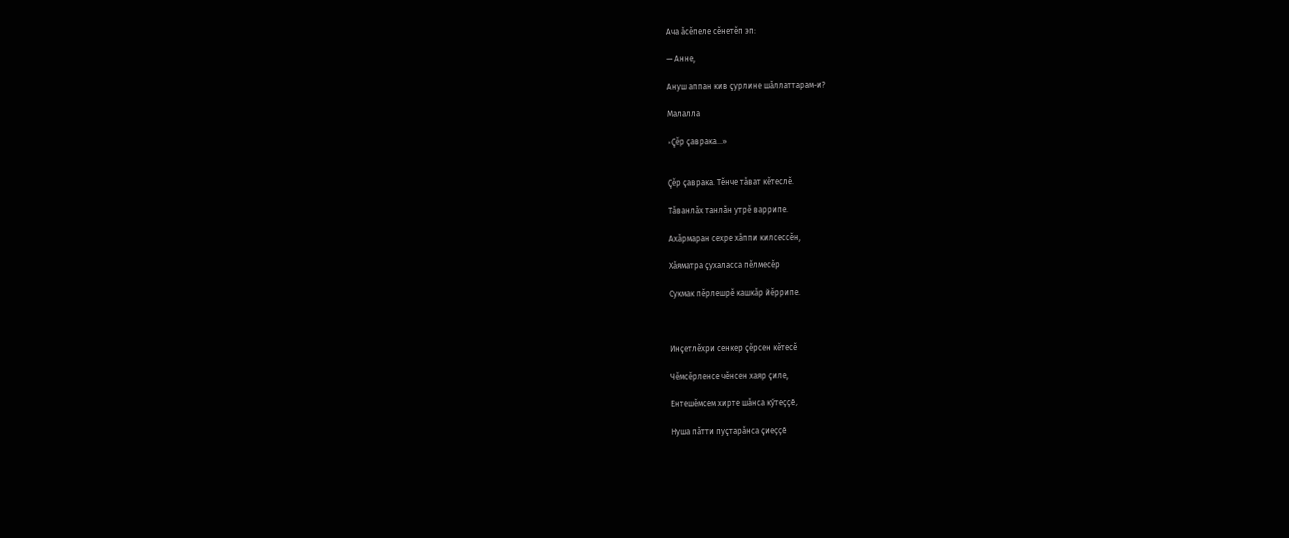Ача ăсĕпеле сĕнетĕп эп:

— Анне,

Ануш аппан кив çурлине шăллаттарам-и?

Малалла

«Çĕр çаврака...»


Çĕр çаврака. Тĕнче тăват кĕтеслĕ.

Тăванлăх танлăн утрĕ варрипе.

Ахăрмаран сехре хăппи килсессĕн,

Хăяматра çухаласса пĕлмесĕр

Сукмак пĕрлешрĕ кашкăр йĕррипе.



Инçетлĕхри сенкер çĕрсен кĕтесĕ

Чĕмсĕрленсе чĕнсен хаяр çиле,

Ентешĕмсем хирте шăнса кӳтеççĕ,

Нуша пăтти пуçтарăнса çиеççĕ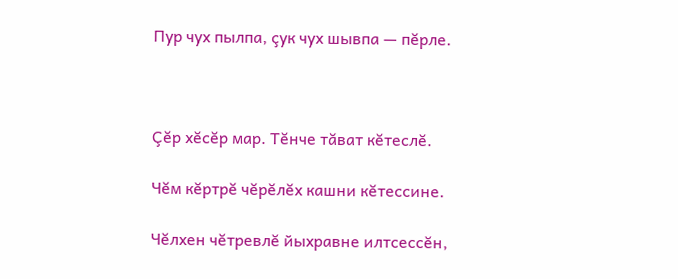Пур чух пылпа, çук чух шывпа — пĕрле.



Çĕр хĕсĕр мар. Тĕнче тăват кĕтеслĕ.

Чĕм кĕртрĕ чĕрĕлĕх кашни кĕтессине.

Чĕлхен чĕтревлĕ йыхравне илтсессĕн,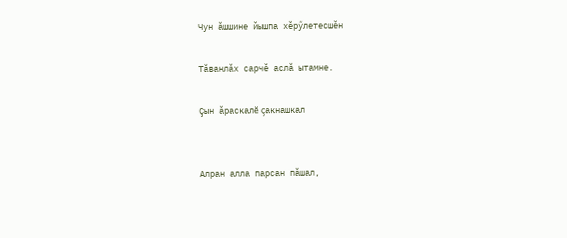Чун ăшшине йышпа хĕрӳлетесшĕн

Тăванлăх сарчĕ аслă ытамне.

Çын ăраскалĕ çакнашкал


Алран алла парсан пăшал,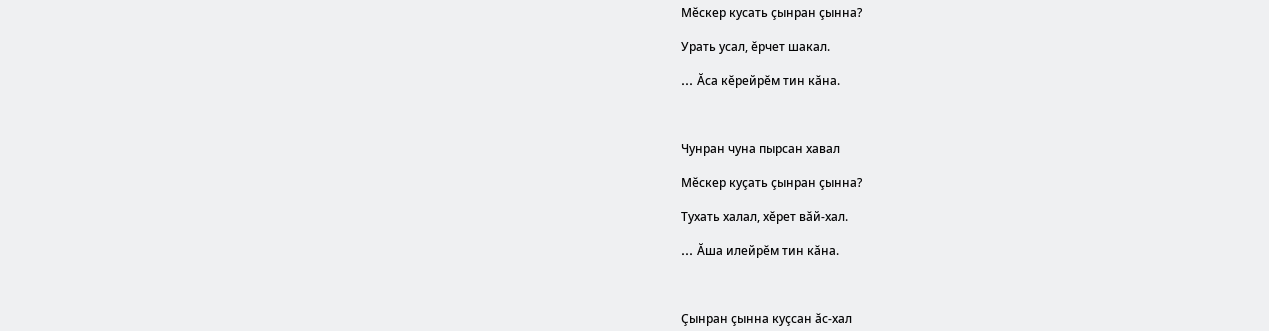Мĕскер кусать çынран çынна?

Урать усал, ĕрчет шакал.

... Ăса кĕрейрĕм тин кăна.



Чунран чуна пырсан хавал

Мĕскер куçать çынран çынна?

Тухать халал, хĕрет вăй-хал.

... Ăша илейрĕм тин кăна.



Çынран çынна куçсан ăс-хал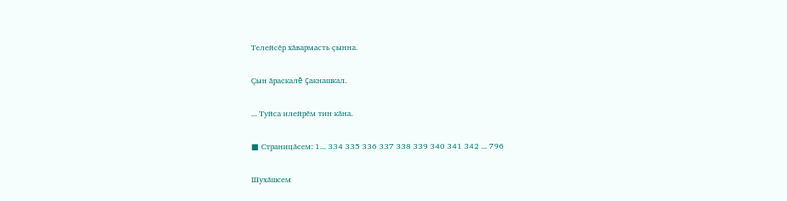Телейсĕр хăвармасть çынна.

Çын ăраскалĕ çакнашкал.

... Туйса илейрĕм тин кăна.

■ Страницăсем: 1... 334 335 336 337 338 339 340 341 342 ... 796

Шухăшсем